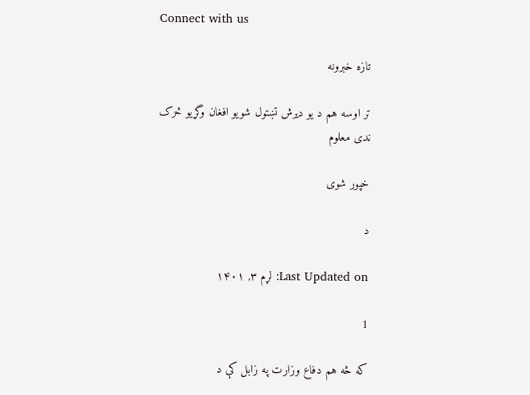Connect with us

تازه خبرونه

تر اوسه هم د یو دیرش تښتول شويو افغان وگړيو څرک ندی معلوم

خپور شوی

د

Last Updated on: لړم ۳, ۱۴۰۱

1

که څه هم دفاع وزارت په زابل کې د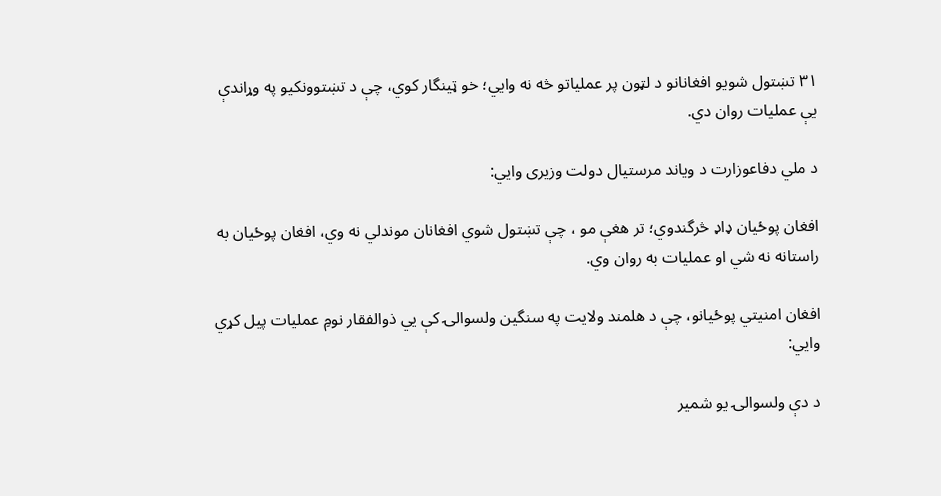۳۱ تښتول شویو افغانانو د لټون پر عملیاتو څه نه وایي؛ خو ټینگار کوي، چې د تښتوونکیو په وړاندې یې عملیات روان دي.

د ملي دفاعوزارت د ویاند مرستیال دولت وزیری وایي:

افغان پوځیان ډاډ څرگندوي؛ تر هغې مو ، چې تښتول شوي افغانان موندلي نه وي، افغان پوځیان به راستانه نه شي او عملیات به روان وي.

افغان امنیتي پوځیانو، چې د هلمند ولایت په سنگین ولسوالۍ کې یي ذوالفقار نومِ عملیات پیل کړي وایي:

د دې ولسوالۍ یو شمير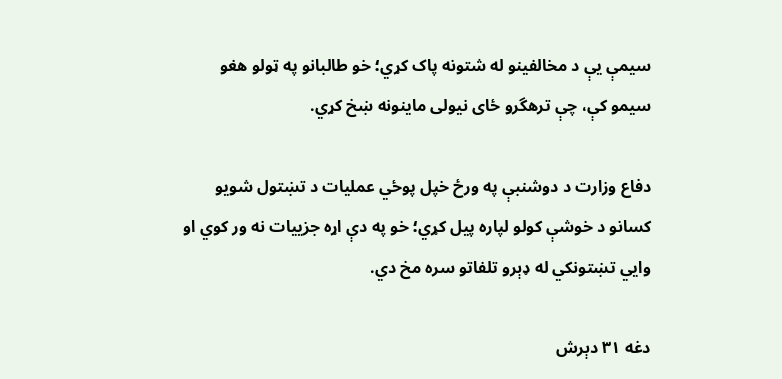سیمې یې د مخالفینو له شتونه پاک کړي؛ خو طالبانو په ټولو هغو سیمو کې، چې ترهگرو ځای نیولی ماینونه ښخ کړي.

دفاع وزارت د دوشنبې په ورځ خپل پوځي عملیات د تښتول شویو کسانو د خوشې کولو لپاره پیل کړي؛ خو په دې اړه جزییات نه ور کوي او وایي تښتونکي له ډېرو تلفاتو سره مخ دي.

دغه ۳۱ دېرش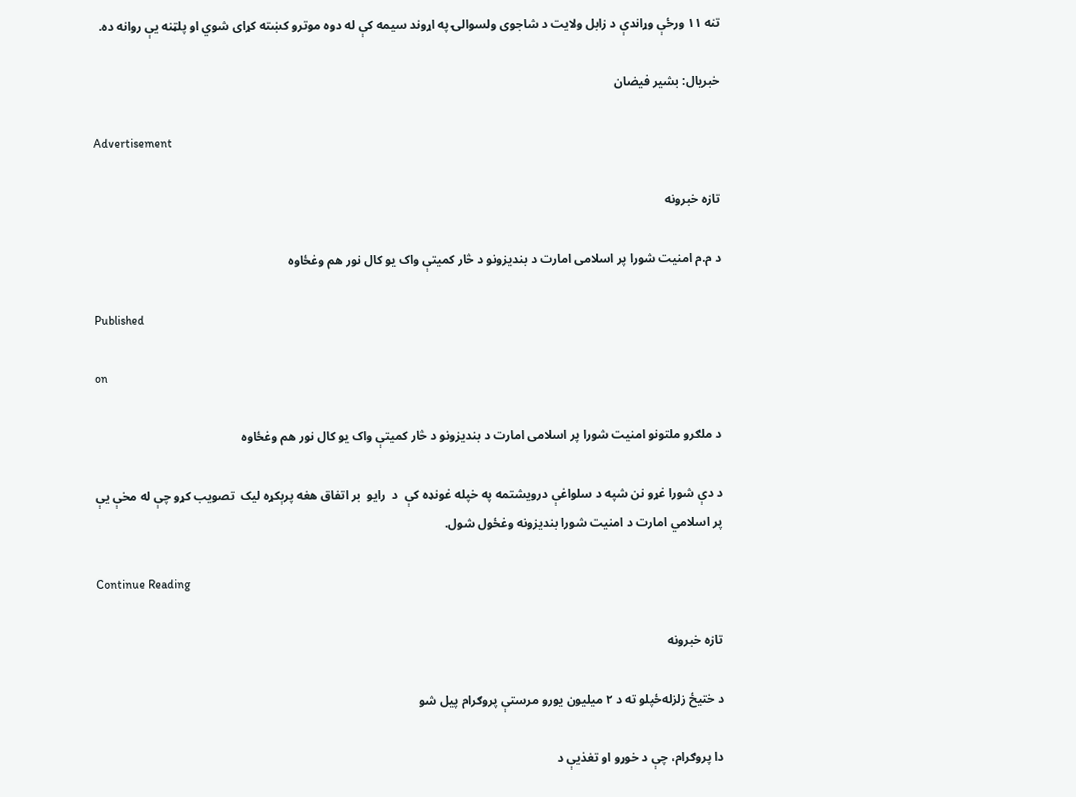تنه ۱۱ ورځې وړاندې د زابل ولایت د شاجوی ولسوالۍ په اړوند سیمه کې له دوه موترو کښته کړای شوي او پلټنه یې روانه ده.

خبریال: بشیر فیضان

Advertisement

تازه خبرونه

د م.م امنیت شورا پر اسلامی امارت د بندیزونو د څار کمیتې واک یو کال نور هم وغځاوه

Published

on

د ملګرو ملتونو امنیت شورا پر اسلامی امارت د بندیزونو د څار کمیتې واک یو کال نور هم وغځاوه

د دې شورا غړو نن شپه د سلواغې درویشتمه په خپله غونډه کې  د  رایو  بر اتفاق هغه پرېکړه لیک  تصویب کړو چې له مخې یې  پر اسلامي امارت د امنیت شورا بندیزونه وغځول شول.

Continue Reading

تازه خبرونه

د ختیځ زلزله‌ځپلو ته د ۲ میلیون یورو مرستې پروګرام پیل شو

دا پروګرام، چې د خوړو او تغذیې د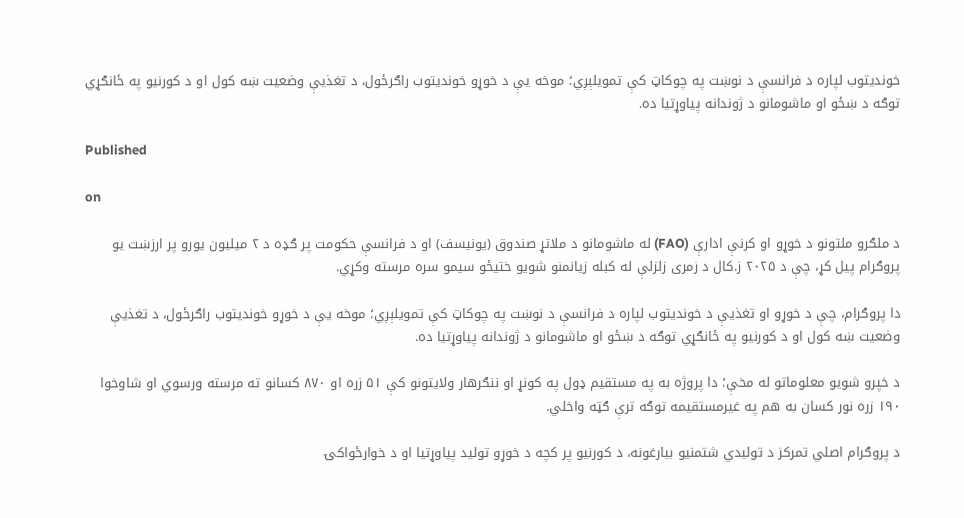خوندیتوب لپاره د فرانسې د نوښت په چوکاټ کې تمویلېږي؛ موخه یې د خوړو خوندیتوب راګرځول، د تغذیې وضعیت ښه کول او د کورنیو په ځانګړي توګه د ښځو او ماشومانو د ژوندانه پیاوړتیا ده.

Published

on

د ملګرو ملتونو د خوړو او کرنې ادارې (FAO) له ماشومانو د ملاتړ صندوق (یونیسف) او د فرانسې حکومت پر ګډه د ۲ میلیون یورو پر ارزښت یو پروګرام پیل کړ، چې د ۲۰۲۵ ز.کال د زمری زلزلې له کبله زیانمنو شویو ختیځو سیمو سره مرسته وکړي.

دا پروګرام، چې د خوړو او تغذیې د خوندیتوب لپاره د فرانسې د نوښت په چوکاټ کې تمویلېږي؛ موخه یې د خوړو خوندیتوب راګرځول، د تغذیې وضعیت ښه کول او د کورنیو په ځانګړي توګه د ښځو او ماشومانو د ژوندانه پیاوړتیا ده.

د خپرو شویو معلوماتو له مخې؛ دا پروژه به په مستقیم ډول په کونړ او ننګرهار ولایتونو کې ۵۱ زره او ۸۷۰ کسانو ته مرسته ورسوي او شاوخوا ۱۹۰ زره نور کسان به هم په غیرمستقیمه توګه ترې ګټه واخلي.

د پروګرام اصلي تمرکز د تولیدي شتمنیو بیارغونه، د کورنیو پر کچه د خوړو تولید پیاوړتیا او د خوارځواکۍ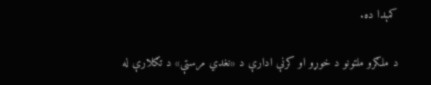کمېدا ده.

د ملګرو ملتونو د خوړو او کرنې ادارې د «نغدي مرستې» د تګلارې له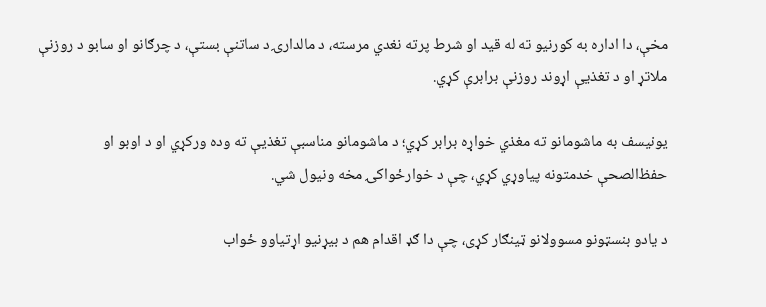مخې، دا اداره به کورنیو ته له ‌قید او شرط پرته نغدي مرسته، د مالدارۍ د ساتنې بستې، د چرګانو او سابو د روزنې ملاتړ او د تغذیې اړوند روزنې برابرې کړي.

یونیسف به ماشومانو ته مغذي خواړه برابر کړي؛ د ماشومانو مناسبې تغذیې ته وده ورکړي او د اوبو او حفظ‌‌الصحې خدمتونه پیاوړي کړي، چې د خوارځواکۍ مخه ونیول شي.

د یادو بنسټونو مسوولانو ټینګار کړی، چې دا ګډ اقدام هم د بیړنیو اړتیاوو ځواب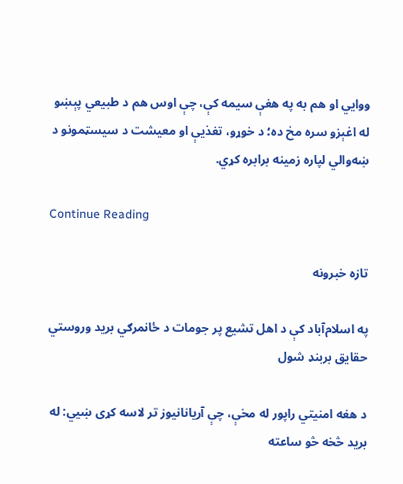ووایي او هم به په هغې سیمه کې، چې اوس هم د طبیعي پېښو له اغېزو سره مخ ده؛ د خوړو، تغذیې او معیشت د سیسټمونو د ښه‌والي لپاره زمینه برابره کړي.

Continue Reading

تازه خبرونه

په اسلام‌آباد کې د اهل تشیع پر جومات د ځانمرګي برید وروستي حقایق بربنډ شول

د هغه امنیتي راپور له مخې، چې آریانانیوز تر لاسه کړی ښیي: له برید څخه څو ساعته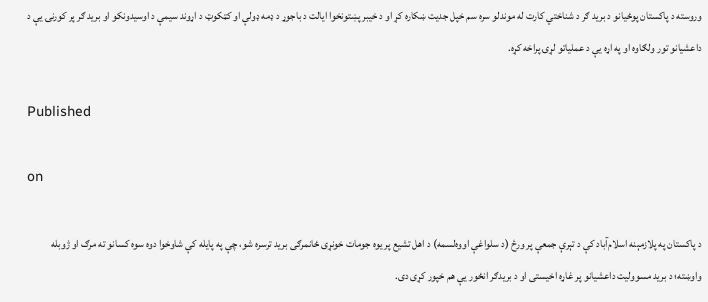وروسته د پاکستان پوځیانو د برید ګر د شناختي کارت له موندلو سره سم خپل جدیت ښکاره کړ او د خيبر پښتونخوا ايالت د باجوړ د ډمه ډولې او کټکوټ د اړوند سیمې د اوسیدونکو او برید ګر پر کورنۍ یې د داعشيانو تور ولګاوه او په اړه یې د‌ عملياتو لړۍ پراخه کړه.

Published

on

د پاکستان په پلازمېنه اسلام‌آباد کې د تېرې جمعې پر ورځ (د سلواغې اووه‌لسمه) د اهل تشیع پر یوه جومات خونړی ځانمرګی برید ترسره شو، چې په پایله کې شاوخوا دوه سوه کسانو ته مرګ او ژوبله واوښته؛ د برید مسوولیت داعشيانو پر غاړه اخیستی او د بریدګر انځور یې هم خپور کړی دی.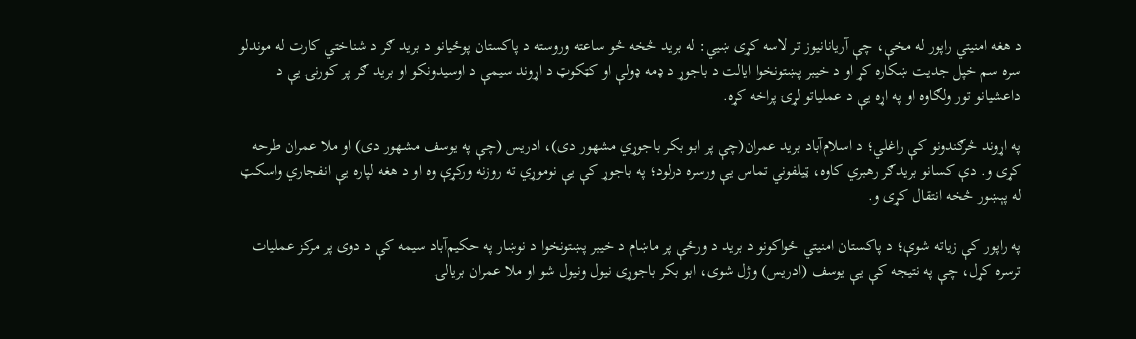د هغه امنیتي راپور له مخې، چې آریانانیوز تر لاسه کړی ښیي: له برید څخه څو ساعته وروسته د پاکستان پوځیانو د برید ګر د شناختي کارت له موندلو سره سم خپل جدیت ښکاره کړ او د خيبر پښتونخوا ايالت د باجوړ د ډمه ډولې او کټکوټ د اړوند سیمې د اوسیدونکو او برید ګر پر کورنۍ یې د داعشيانو تور ولګاوه او په اړه یې د‌ عملياتو لړۍ پراخه کړه.

په اړوند څرګندونو کې راغلي؛ د اسلام‌آباد برید عمران(چې پر ابو بکر باجوړي مشهور دی)، ادریس (چې په یوسف مشهور دی) او ملا عمران طرحه کړی و. دې کسانو بریدګر رهبري کاوه، ټیلفوني تماس یې ورسره درلود؛ په باجوړ کې یې نوموړي ته روزنه ورکړې وه او د هغه لپاره یې انفجاري واسکټ له پېښور څخه انتقال کړی و.

په راپور کې زیاته شوې؛ د پاکستان امنیتي ځواکونو د برید د ورځې پر ماښام د خیبر پښتونخوا د نوښار په حکيم‌آباد سيمه کې د دوی پر مرکز عمليات ترسره کړل، چې په نتيجه کې يې یوسف (ادریس) وژل شوی، ابو بکر باجوړی نیول ونیول شو او ملا عمران بریالۍ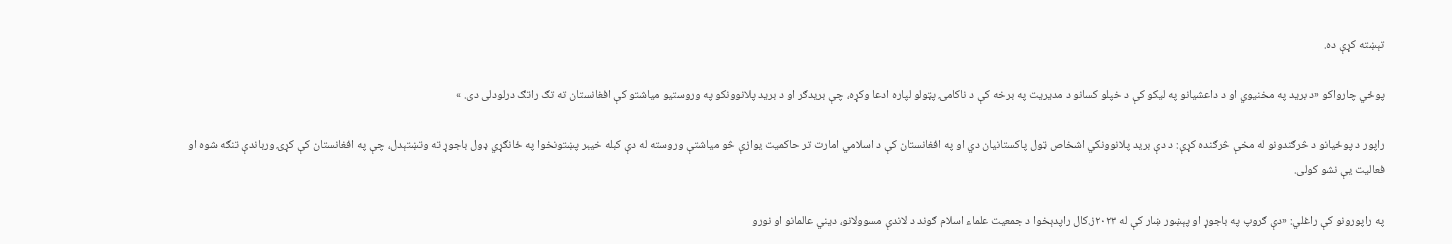تېښته کړې ده.

پوځي چارواکو «د برید په مخنیوي او د داعشیانو په لیکو کې د خپلو کسانو د مدیریت په برخه کې د ناکامۍ پټولو لپاره ادعا وکړه، چې بریدګر او د برید پلانوونکو په وروستیو میاشتو کې افغانستان ته تګ راتګ درلودلی دی. »

راپور د پوځیانو د څرګندونو له مخې څرګنده کړې: د دې برید پلانوونکي اشخاص ټول پاکستانیان دي او په افغانستان کې د اسلامي امارت تر حاکمیت یوازې څو میاشتې وروسته له دې کبله خیبر پښتونخوا په ځانګړي ډول باجوړ ته وتښتېدل، چې په افغانستان کې کړۍ ورباندې تنګه شوه او فعالیت یې نشو کولی.

په راپورونو کې راغلي: «دې ګروپ په باجوړ او پېښور ښار کې له ۲۰۲۳ز.کال راپدېخوا د جمعیت علماء اسلام ګوند د لاندې مسوولانو، دیني عالمانو او نورو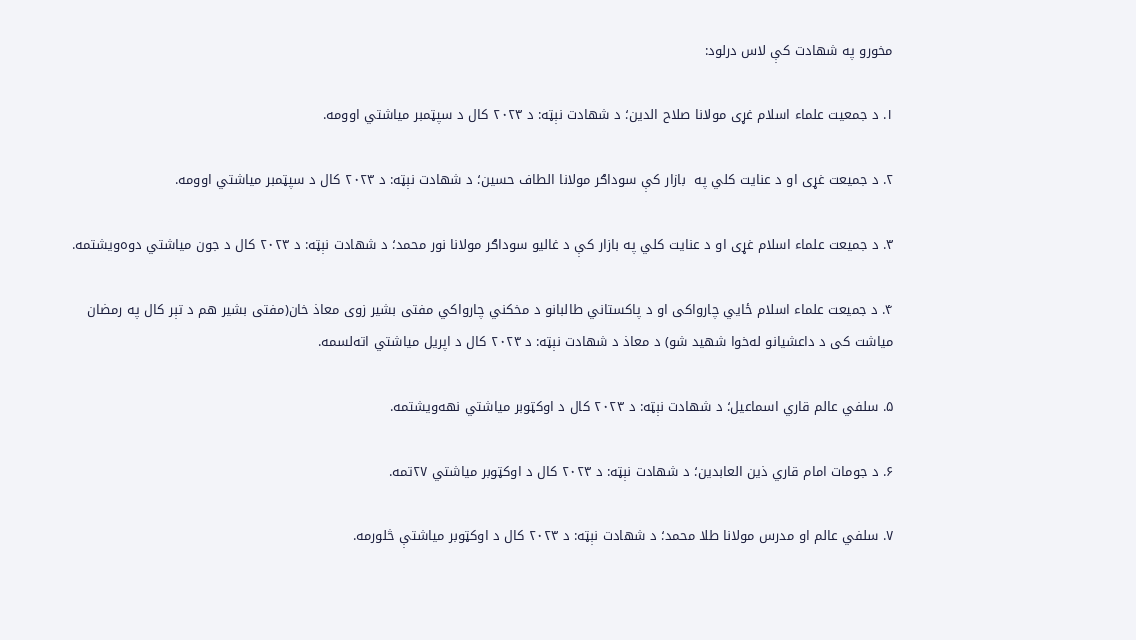مخورو په شهادت کې لاس درلود:

۱. د جمعیت علماء اسلام غړی مولانا صلاح الدین؛ د شهادت نېټه: د ٢٠٢٣ کال د سپټمبر مياشتي اوومه.

۲. د جمیعت غړی او د عنایت کلي په  بازار کې سوداګر مولانا الطاف حسین؛ د شهادت نېټه: د ٢٠٢٣ کال د سپټمبر مياشتي اوومه.

۳. د جمیعت علماء اسلام غړی او د عنایت کلي په بازار کې د غالیو سوداګر مولانا نور محمد؛ د شهادت نېټه: د ٢٠٢٣ کال د جون مياشتي دوه‌ویشتمه.

۴. د جمیعت علماء اسلام ځايي چارواکی او د پاکستاني طالبانو د مخکني چارواکي مفتی بشیر زوی معاذ خان(مفتی بشیر هم د تېر کال په رمضان میاشت کی د داعشیانو له‌خوا شهید شو) د معاذ د شهادت نېټه: د ٢٠٢٣ کال د اپريل مياشتي اته‌لسمه.

۵. سلفي عالم قاري اسماعیل؛ د شهادت نېټه: د ٢٠٢٣ کال د اوکټوبر مياشتي نهه‌ویشتمه.

۶. د جومات امام قاري ذین العابدین؛ د شهادت نېټه: د ٢٠٢٣ کال د اوکټوبر مياشتي ۲۷تمه.

۷. سلفي عالم او مدرس مولانا طلا محمد؛ د شهادت نېټه: د ٢٠٢٣ کال د اوکټوبر مياشتې څلورمه.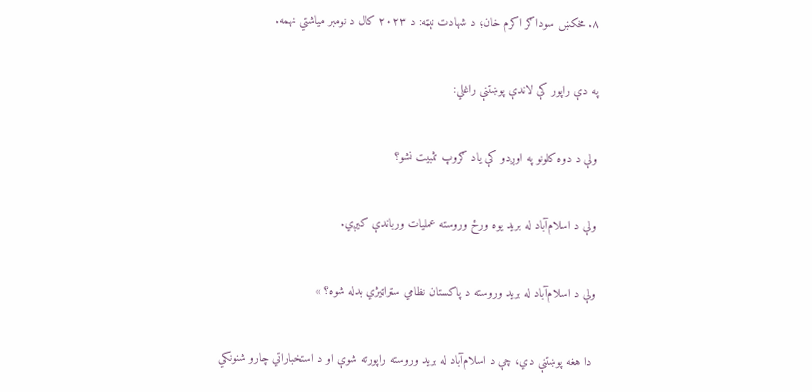۸. مخکښ سوداګر اکرم خان؛ د شهادت نېټه: د ٢٠٢٣ کال د نومبر مياشتي نهمه.

په دې راپور کې لاندې پوښتنې راغلي:

ولې د دوه کلونو په اوږدو کې ياد ګروپ تثبيت نشو؟

ولې د اسلام‌آباد له بريد يوه ورځ وروسته عمليات ورباندې کيږي.

ولې د اسلام‌آباد له برید وروسته د پاکستان نظامي سټراټیژي بدله شوه؟ »

 دا هغه پوښتنې دي، چې د اسلام‌آباد له برید وروسته راپورته شوې او د استخباراتي چارو شنونکي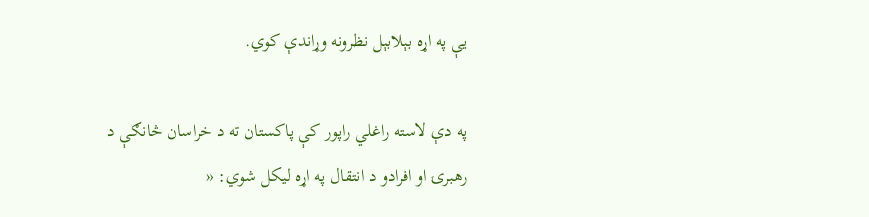يې په اړه بېلابېل نظرونه وړاندې کوي.

په دې لاسته راغلي راپور کې پاکستان ته د خراسان څانګې د رهبرۍ او افرادو د انتقال په اړه لیکل شوي: «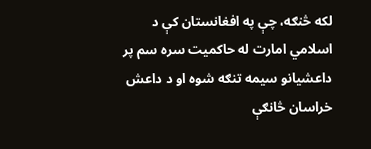لکه څنګه، چې په افغانستان کې د اسلامي امارت له حاکمیت سره سم پر داعشیانو سیمه تنګه شوه او د داعش خراسان څانګې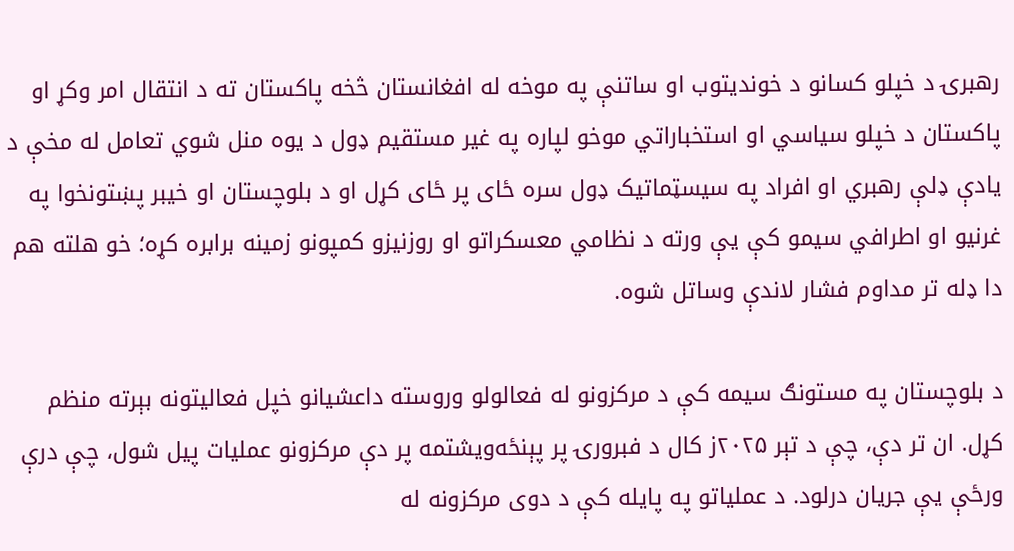رهبرۍ د خپلو کسانو د خوندیتوب او ساتنې په موخه له افغانستان څخه پاکستان ته د انتقال امر وکړ او پاکستان د خپلو سیاسي او استخباراتي موخو لپاره په غیر مستقیم ډول د یوه منل شوي تعامل له مخې د یادې ډلې رهبري او افراد په سیسټماتیک ډول سره ځای پر ځای کړل او د بلوچستان او خیبر پښتونخوا په غرنیو او اطرافي سیمو کې یې ورته د نظامي معسکراتو او روزنیزو کمپونو زمینه برابره کړه؛ خو هلته هم دا ډله تر مداوم فشار لاندې وساتل شوه.

د بلوچستان په مستونګ سیمه کې د مرکزونو له فعالولو وروسته داعشیانو خپل فعالیتونه بېرته منظم کړل. ان تر دې، چې د تېر ۲۰۲۵ز کال د فبرورۍ پر پېنځه‌ویشتمه پر دې مرکزونو عملیات پیل شول، چې درې ورځې یې جریان درلود. د عملیاتو په پایله کې د دوی مرکزونه له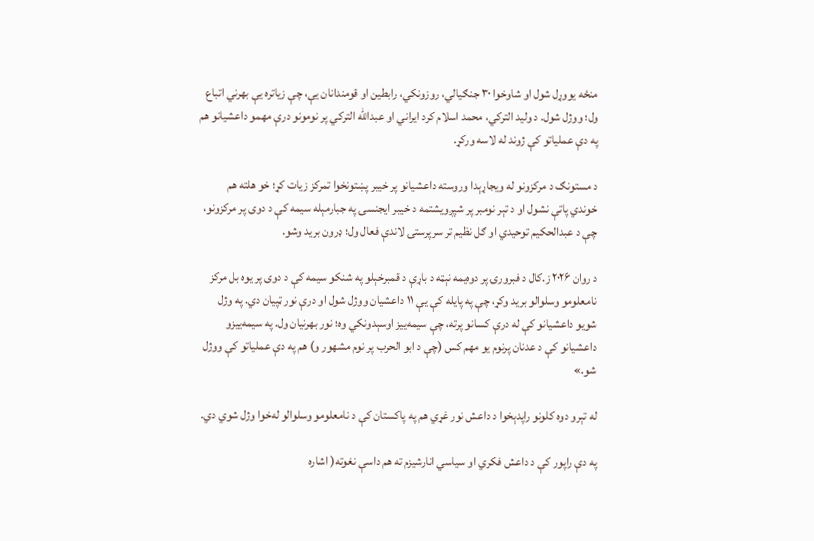منځه یووړل شول او شاوخوا ۳۰ جنګیالي، روزونکي، رابطین او قومندانان یې، چې زیاتره یې بهرني اتباع ول؛ ووژل شول. د ولید الترکي، محمد اسلام کرد ایراني او عبدالله الترکي پر نومونو درې مهمو داعشیانو هم په دې عملیاتو کې ژوند له لاسه ورکړ.

د مستونګ د مرکزونو له ویجاړېدا وروسته داعشیانو پر خیبر پښتونخوا تمرکز زیات کړ؛ خو هلته هم خوندي پاتې نشول او د تېر نومبر پر شپږویشتمه د خیبر ایجنسۍ په جبارمېله سیمه کې د دوی پر مرکزونو، چې د عبدالحکیم توحیدي او ګل نظیم تر سرپرستۍ لاندې فعال ول؛ ډرون برید وشو.

د روان ۲۰۲۶ ز.کال د فبرورۍ پر دوه‌یمه نېټه د باړې د قمبرخېلو په شنکو سیمه کې د دوی پر یوه بل مرکز نامعلومو وسلوالو برید وکړ، چې په پایله کې یې ۱۱ داعشیان ووژل شول او درې نور ټپیان دي. په وژل شویو داعشیانو کې له درې کسانو پرته، چې سیمه‌ییز اوسېدونکي وه؛ نور بهرنیان ول. په سیمه‌ییزو داعشیانو کې د عدنان پرنوم یو مهم کس (چې د ابو الحرب پر نوم مشهور و) هم په دې عملیاتو کې ووژل شو.»

له تېرو دوه کلونو راپدېخوا د داعش نور غړي هم په پاکستان کې د نامعلومو وسلوالو له‌خوا وژل شوي دي.

په دې راپور کې د داعش فکري او سیاسي انارشیزم ته هم داسې نغوته( اشاره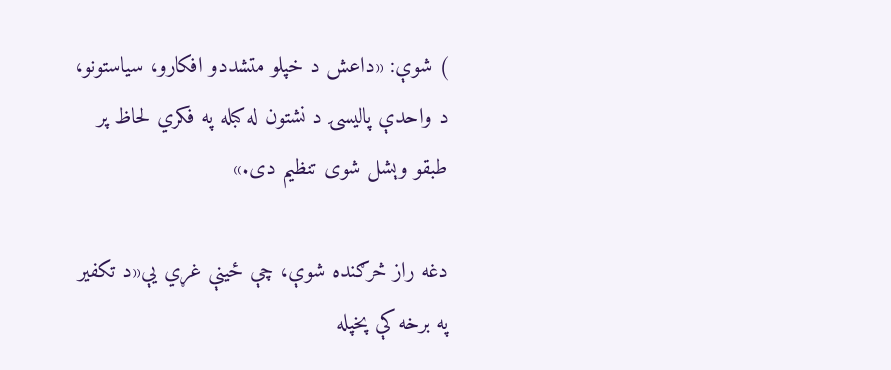) شوې: «داعش د خپلو متشددو افکارو، سیاستونو، د واحدې پالیسۍ د نشتون له کبله په فکري لحاظ پر طبقو وېشل شوی تنظیم دی.»

دغه راز څرګنده شوې، چې ځینې غړي یې«د تکفیر په برخه کې پخپله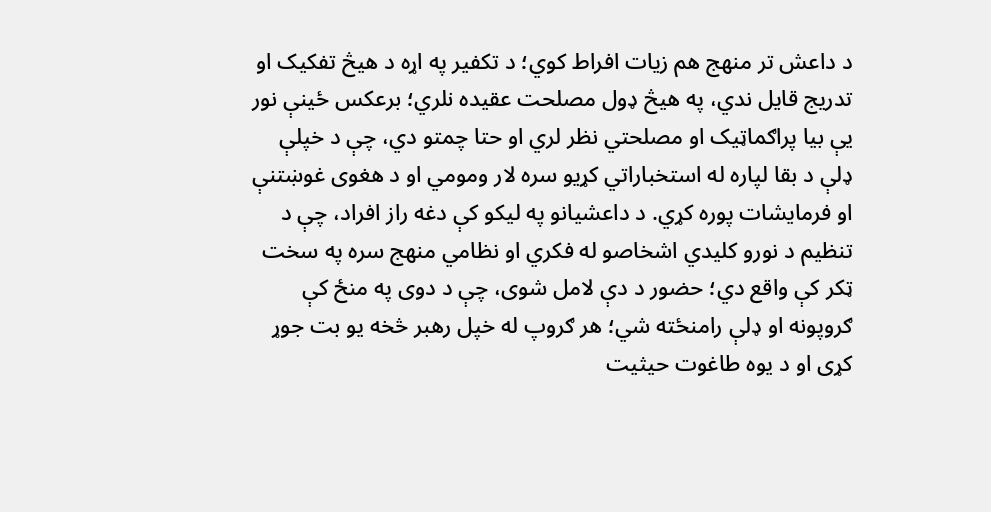د داعش تر منهج هم زیات افراط کوي؛ د تکفیر په اړه د هیڅ تفکیک او تدریج قایل ندي، په هیڅ ډول مصلحت عقیده نلري؛ برعکس ځینې نور یې بیا پراګماټیک او مصلحتي نظر لري او حتا چمتو دي، چې د خپلې ډلې د بقا لپاره له استخباراتي کړیو سره لار ومومي او د هغوی غوښتنې او فرمایشات پوره کړي. د داعشیانو په لیکو کې دغه راز افراد، چې د تنظیم د نورو کلیدي اشخاصو له فکري او نظامي منهج سره په سخت ټکر کې واقع دي؛ حضور د دې لامل شوی، چې د دوی په منځ کې ګروپونه او ډلې رامنځته شي؛ هر ګروپ له خپل رهبر څخه یو بت جوړ کړی او د یوه طاغوت حیثیت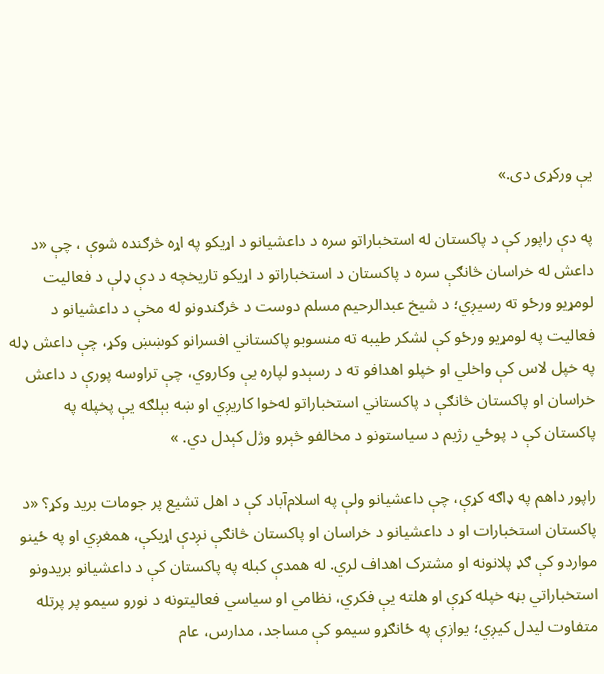یې ورکړی دی.»

په دې راپور کې د پاکستان له استخباراتو سره د داعشیانو د اړیکو په اړه څرګنده شوې ، چې «د داعش له خراسان څانګې سره د پاکستان د استخباراتو د اړیکو تاریخچه د دې ډلې د فعالیت لومړیو ورځو ته رسیږي؛ د شیخ عبدالرحیم مسلم دوست د څرګندونو له مخې د داعشیانو د فعالیت په لومړیو ورځو کې لشکر طیبه ته منسوبو پاکستاني افسرانو کوښښ وکړ، چې داعش ډله په خپل لاس کې واخلي او خپلو اهدافو ته د رسېدو لپاره یې وکاروي، چې تراوسه پورې د داعش خراسان او پاکستان څانګې د پاکستاني استخباراتو له‌خوا کاریږي او ښه بېلګه یې پخپله په پاکستان کې د پوځي رژیم د سیاستونو د مخالفو څېرو وژل کېدل دي. »

راپور داهم په ډاګه کړې، چې داعشیانو ولې په اسلام‌آباد کې د اهل تشیع پر جومات برید وکړ؟ «د پاکستان استخبارات او د داعشیانو د خراسان او پاکستان څانګې نږدې اړیکې، همغږي او په ځینو مواردو کې ګډ پلانونه او مشترک اهداف لري. له همدې کبله په پاکستان کې د داعشيانو بریدونو استخباراتي بڼه خپله کړې او هلته یې فکري، نظامي او سیاسي فعالیتونه د نورو سیمو پر پرتله متفاوت لیدل کیږي؛ یوازې په ځانګړو سیمو کې مساجد، مدارس، عام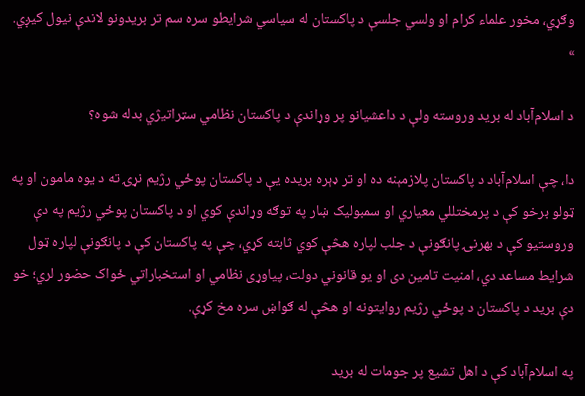وګړي، مخور علماء کرام او ولسي جلسې د پاکستان له سیاسي شرایطو سره سم تر بریدونو لاندې نیول کیږي. »

د اسلام‌آباد له برید وروسته ولې د داعشیانو پر وړاندې د پاکستان نظامي سټراتیژي بدله شوه؟

دا، چې اسلام‌آباد د پاکستان پلازمېنه ده او تر ډېره بریده یې د پاکستان پوځي رژیم نړۍ ته د یوه مامون او په ټولو برخو کې د پرمختللي معیاري او سمبولیک ښار په توګه وړاندې کوي او د پاکستان پوځي رژیم په دې وروستیو کې د بهرنۍ پانګونې د جلب لپاره هڅې کوي ثابته کړي، چې په پاکستان کې د پانګونې لپاره ټول شرایط مساعد دي، امنیت تامین دی او یو قانوني دولت، پیاوړی نظامي او استخباراتي ځواک حضور لري؛ خو دې برید د پاکستان د پوځي رژيم روایتونه او هڅې له ګواښ سره مخ کړې.

په اسلام‌آباد کې د اهل تشیع پر جومات له برید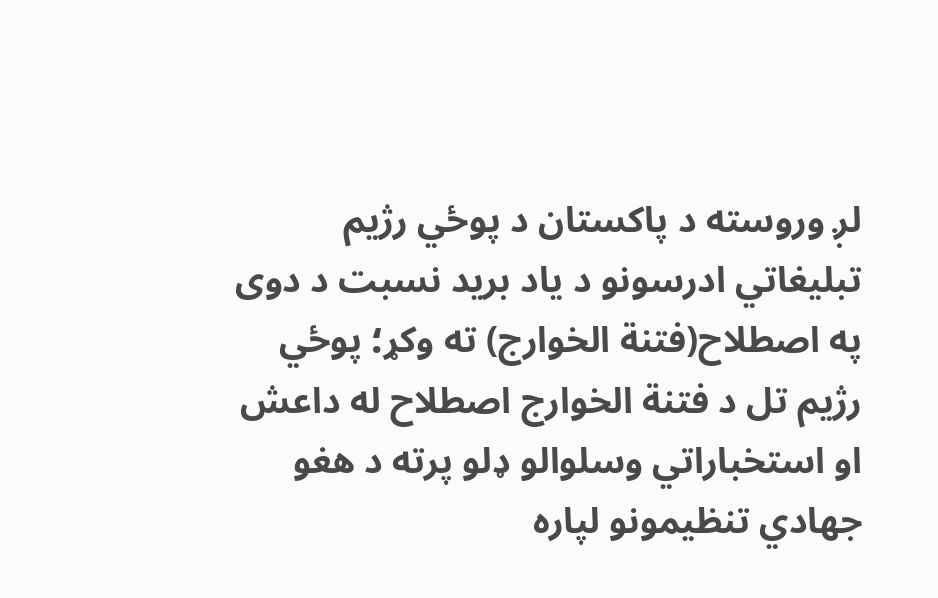لږ وروسته د پاکستان د پوځي رژیم تبلیغاتي ادرسونو د یاد برید نسبت د دوی په اصطلاح(فتنة الخوارج) ته وکړ؛ پوځي رژیم تل د فتنة الخوارج اصطلاح له داعش او استخباراتي وسلوالو ډلو پرته د هغو جهادي تنظیمونو لپاره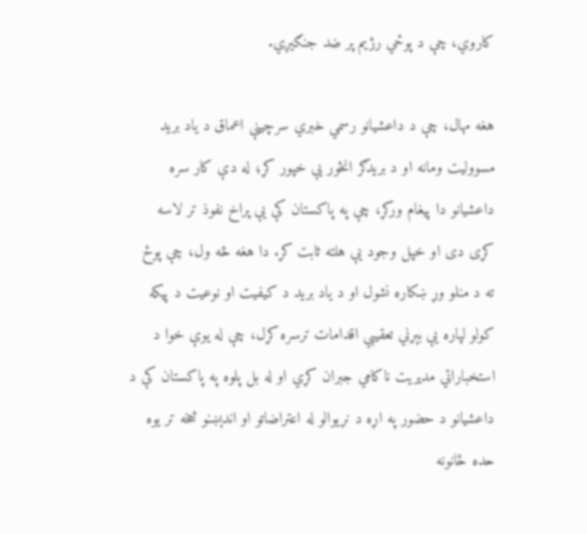کاروي، چې د پوځي رژیم پر ضد جنګیږي.

هغه مهال، چې د داعشیانو رسمي خبري سرچینې اعماق د یاد برید مسوولیت ومانه او د بریدګر انځور یې خپور کړ؛ له دې کار سره داعشیانو دا پیغام ورکړ، چې په پاکستان کې یې پراخ نفوذ تر لاسه کړی دی او خپل وجود یې هلته ثابت کړ. دا هغه څه ول، چې پوځ ته د منلو وړ ښکاره نشول او د یاد برید د کیفیت او نوعیت د پیکه کولو لپاره یې بېړني تعقیبي اقدامات ترسره کړل، چې له یوې خوا د استخباراتي مدیریت ناکامي جبران کړي او له بل پلوه په پاکستان کې د داعشیانو د حضور په اړه د نړیوالو له اعتراضاتو او اندېښنو څخه تر یوه حده ځانونه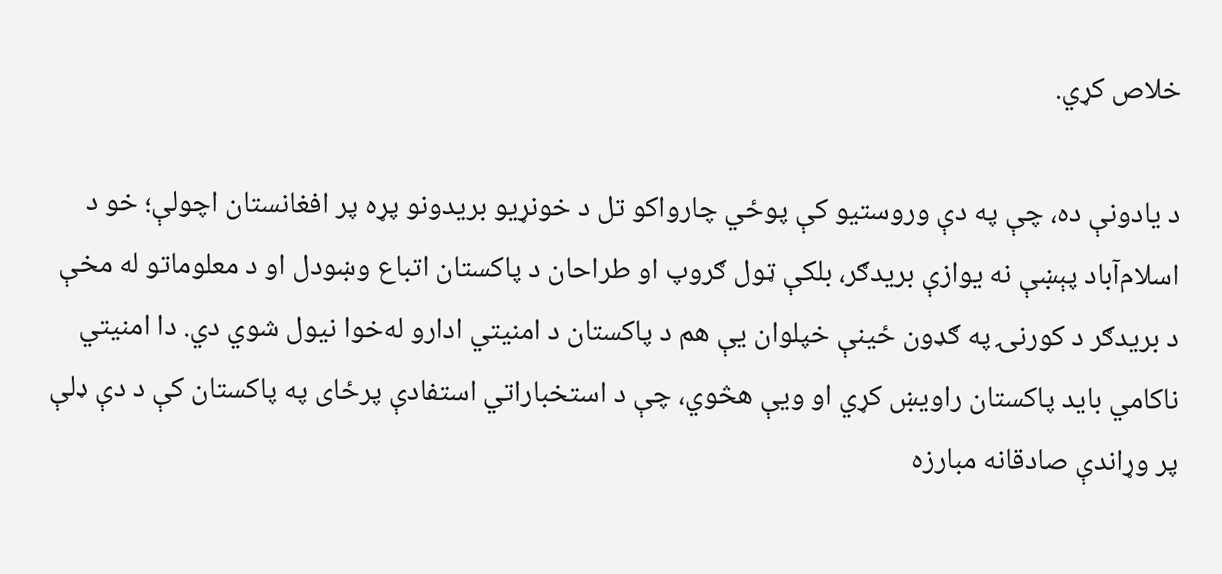خلاص کړي.

د یادونې ده، چې په دې وروستیو کې پوځي چارواکو تل د خونړیو بریدونو پړه پر افغانستان اچولې؛ خو د اسلام‌آباد پېښې نه یوازې بریدګر، بلکې ټول ګروپ او طراحان د پاکستان اتباع وښودل او د معلوماتو له مخې د بریدګر د کورنۍ په ګډون ځینې خپلوان یې هم د پاکستان د امنیتي ادارو له‌خوا نیول شوي دي. دا امنیتي ناکامي باید پاکستان راويښ کړي او ویې هڅوي، چې د استخباراتي استفادې پرځای په پاکستان کې د دې ډلې پر وړاندې صادقانه مبارزه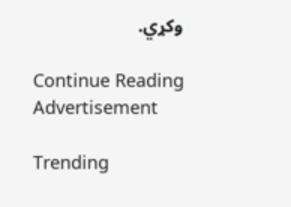وکړي.

Continue Reading
Advertisement

Trending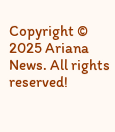Copyright © 2025 Ariana News. All rights reserved!